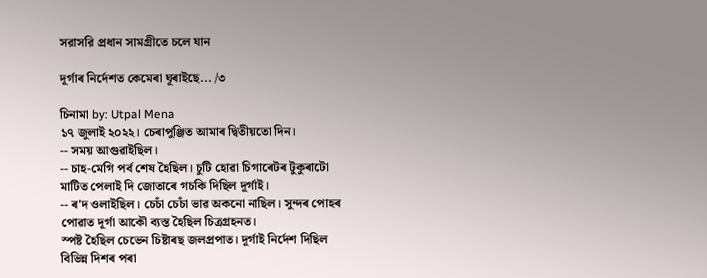সরাসরি প্রধান সামগ্রীতে চলে যান

দূৰ্গাৰ নিৰ্দেশত কেমেৰা ঘূৰাইছে... /৩

চিনামা by: Utpal Mena
১৭ জুলাই ২০২২। চেৰাপুঞ্জিত আমাৰ দ্বিতীয়তো দিন।
-- সময় আগুৱাইছিল।
-- চাহ-মেগি পৰ্ব শেষ হৈছিল। চুটি হোৱা চিগাৰেটৰ টুকুৰাটো মাটিত পেলাই দি জোতাৰে গচকি দিছিল দূৰ্গাই।
-- ৰ'দ ওলাইছিল। চেচাঁ চেচাঁ ভাৱ অকনো নাছিল। সুন্দৰ পোহৰ পোৱাত দূৰ্গা আকৌ ব্যস্ত হৈছিল চিত্ৰগ্ৰহনত।
স্পষ্ট হৈছিল চেভেন চিষ্টাৰছ জলপ্ৰপাত। দূৰ্গাই নিৰ্দেশ দিছিল বিভিন্ন দিশৰ পৰা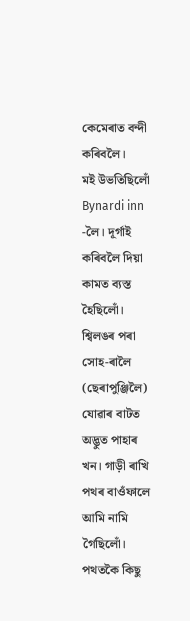কেমেৰাত বন্দী কৰিবলৈ।
মই উভতিছিলোঁ Bynardi inn -লৈ। দূৰ্গাই কৰিবলৈ দিয়া কামত ব্যস্ত হৈছিলোঁ।
শ্বিলঙৰ পৰা সোহ-ৰালৈ (ছেৰাপুঞ্জিলৈ) যোৱাৰ বাটত অদ্ভুত পাহাৰ খন। গাড়ী ৰাখি পথৰ বাওঁফালে আমি নামি গৈছিলোঁ। পথতকৈ কিছু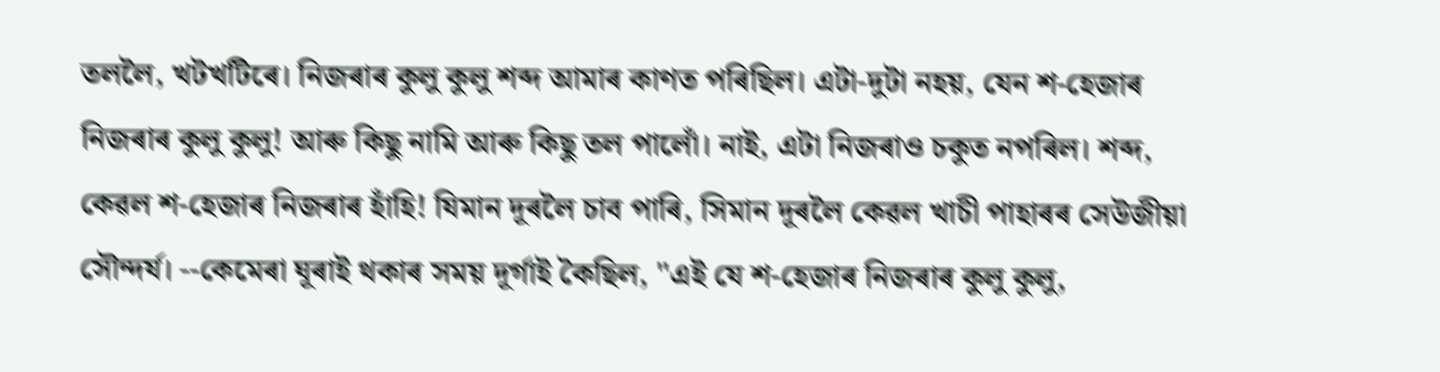তললৈ, খটখটিৰে। নিজৰাৰ কুলু কুলু শব্দ আমাৰ কাণত পৰিছিল। এটা-দুটা নহয়, যেন শ-হেজাৰ নিজৰাৰ কুলু কুলু! আৰু কিছু নামি আৰু কিছু তল পালোঁ। নাই, এটা নিজৰাও চকুত নপৰিল। শব্দ, কেৱল শ-হেজাৰ নিজৰাৰ হাঁহি! যিমান দূৰলৈ চাব পাৰি, সিমান দূৰলৈ কেৱল খাচী পাহাৰৰ সেউজীয়া সৌন্দৰ্য। --কেমেৰা ঘূৰাই থকাৰ সময় দূৰ্গাই কৈছিল, "এই যে শ-হেজাৰ নিজৰাৰ কুলু কুলু,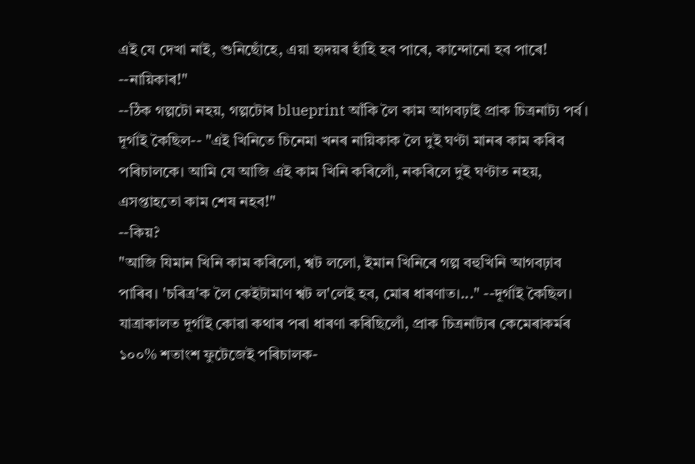এই যে দেখা নাই, শুনিছোঁহে, এয়া হৃদয়ৰ হাঁহি হব পাৰে, কান্দোনো হব পাৰে! --নায়িকাৰ!"
--ঠিক গল্পটো নহয়, গল্পটোৰ blueprint আঁকি লৈ কাম আগবঢ়াই প্ৰাক চিত্ৰনাট্য পৰ্ব। দূৰ্গাই কৈছিল-- "এই খিনিতে চিনেমা খনৰ নায়িকাক লৈ দুই ঘণ্টা মানৰ কাম কৰিব পৰিচালকে। আমি যে আজি এই কাম খিনি কৰিলোঁ, নকৰিলে দুই ঘণ্টাত নহয়,  এসপ্তাহতো কাম শেষ নহব!"
--কিয়?
"আজি যিমান খিনি কাম কৰিলো, শ্বট ললো, ইমান খিনিৰে গল্প বহুখিনি আগবঢ়াব পাৰিব। 'চৰিত্ৰ'ক লৈ কেইটামাণ শ্বট ল'লেই হব, মোৰ ধাৰণাত।..." --দূৰ্গাই কৈছিল। যাত্ৰাকালত দূৰ্গাই কোৱা কথাৰ পৰা ধাৰণা কৰিছিলোঁ, প্ৰাক চিত্ৰনাট্যৰ কেমেৰাকৰ্মৰ ১০০% শতাংশ ফুটেজেই পৰিচালক-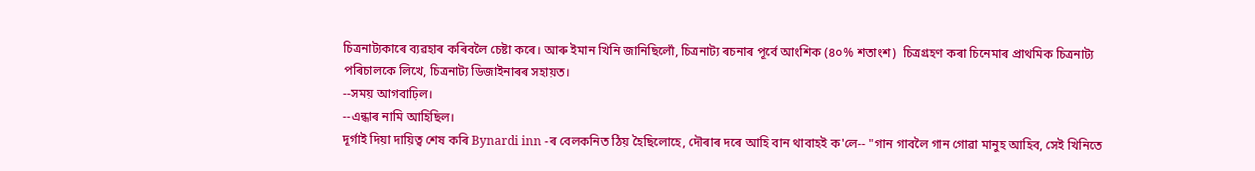চিত্ৰনাট্যকাৰে ব্যৱহাৰ কৰিবলৈ চেষ্টা কৰে। আৰু ইমান খিনি জানিছিলোঁ, চিত্ৰনাট্য ৰচনাৰ পূৰ্বে আংশিক (৪০% শতাংশ)  চিত্ৰগ্ৰহণ কৰা চিনেমাৰ প্ৰাথমিক চিত্ৰনাট্য পৰিচালকে লিখে, চিত্ৰনাট্য ডিজাইনাৰৰ সহায়ত।
--সময় আগবাঢ়িল।
--এন্ধাৰ নামি আহিছিল।
দূৰ্গাই দিয়া দায়িত্ব শেষ কৰি Bynardi inn -ৰ বেলকনিত ঠিয় হৈছিলোহে, দৌৰাৰ দৰে আহি বান থাবাহই ক'লে-- "গান গাবলৈ গান গোৱা মানুহ আহিব, সেই খিনিতে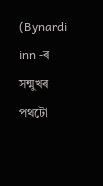(Bynardi inn -ৰ সন্মুখৰ পথটো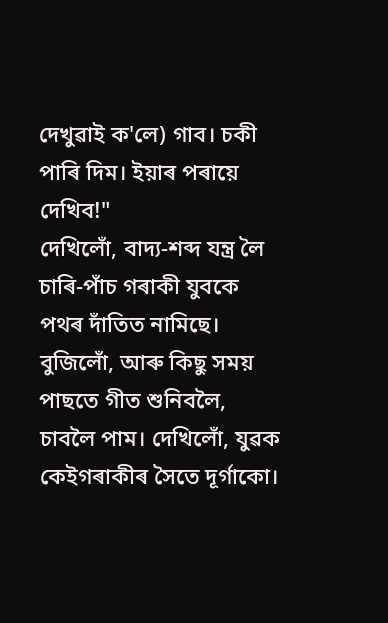দেখুৱাই ক'লে) গাব। চকী পাৰি দিম। ইয়াৰ পৰায়ে দেখিব!"
দেখিলোঁ, বাদ্য-শব্দ যন্ত্ৰ লৈ চাৰি-পাঁচ গৰাকী যুবকে পথৰ দাঁতিত নামিছে। বুজিলোঁ, আৰু কিছু সময় পাছতে গীত শুনিবলৈ, চাবলৈ পাম। দেখিলোঁ, যুৱক কেইগৰাকীৰ সৈতে দূৰ্গাকো।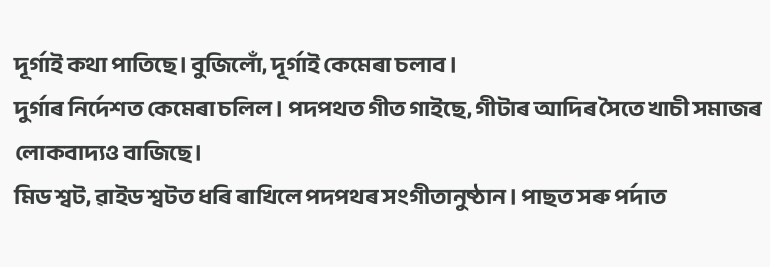দূৰ্গাই কথা পাতিছে। বুজিলোঁ, দূৰ্গাই কেমেৰা চলাব।
দুৰ্গাৰ নিৰ্দেশত কেমেৰা চলিল। পদপথত গীত গাইছে, গীটাৰ আদিৰ সৈতে খাচী সমাজৰ লোকবাদ্যও বাজিছে।
মিড শ্বট, ৱাইড শ্বটত ধৰি ৰাখিলে পদপথৰ সংগীতানুষ্ঠান। পাছত সৰু পৰ্দাত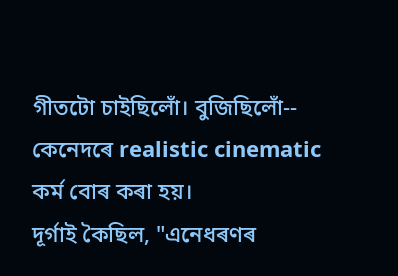গীতটো চাইছিলোঁ। বুজিছিলোঁ-- কেনেদৰে realistic cinematic কৰ্ম বোৰ কৰা হয়।
দূৰ্গাই কৈছিল, "এনেধৰণৰ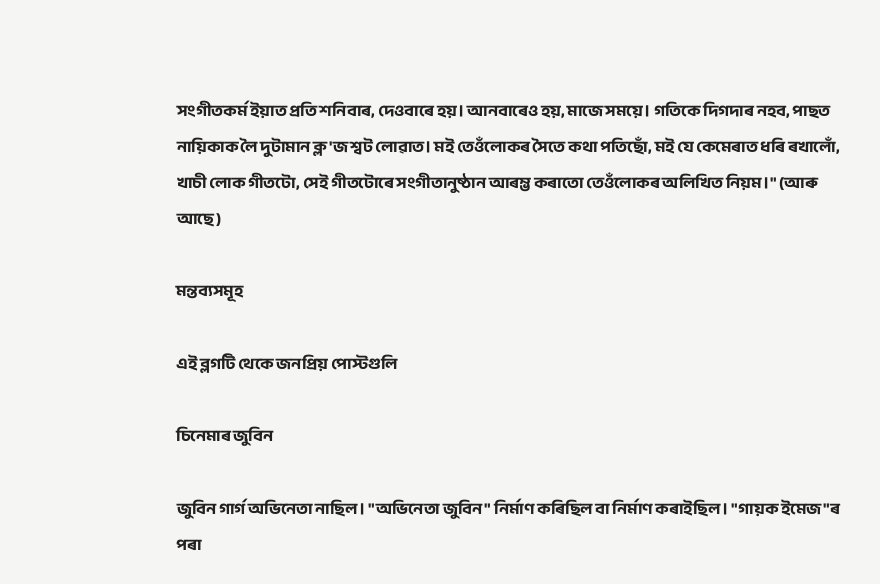সংগীতকৰ্ম ইয়াত প্ৰতি শনিবাৰ, দেওবাৰে হয়। আনবাৰেও হয়, মাজে সময়ে। গতিকে দিগদাৰ নহব, পাছত নায়িকাক লৈ দুটামান ক্ল'জ শ্বট লোৱাত। মই তেওঁলোকৰ সৈতে কথা পতিছোঁ, মই যে কেমেৰাত ধৰি ৰখালোঁ, খাচী লোক গীতটো, সেই গীতটোৰে সংগীতানুষ্ঠান আৰম্ভ কৰাতো তেওঁলোকৰ অলিখিত নিয়ম।" (আৰু আছে)

মন্তব্যসমূহ

এই ব্লগটি থেকে জনপ্রিয় পোস্টগুলি

চিনেমাৰ জুবিন

জুবিন গাৰ্গ অভিনেতা নাছিল। "অভিনেতা জুবিন" নিৰ্মাণ কৰিছিল বা নিৰ্মাণ কৰাইছিল। "গায়ক ইমেজ"ৰ পৰা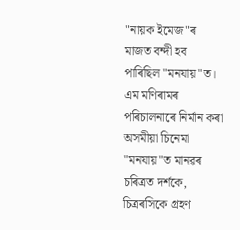"নায়ক ইমেজ"ৰ মাজত বন্দী হব পাৰিছিল "মনযায়"ত। এম মণিৰামৰ পৰিচালনাৰে নিৰ্মান কৰা অসমীয়া চিনেমা "মনযায়"ত মানৱৰ চৰিত্ৰত দৰ্শকে, চিত্ৰৰসিকে গ্ৰহণ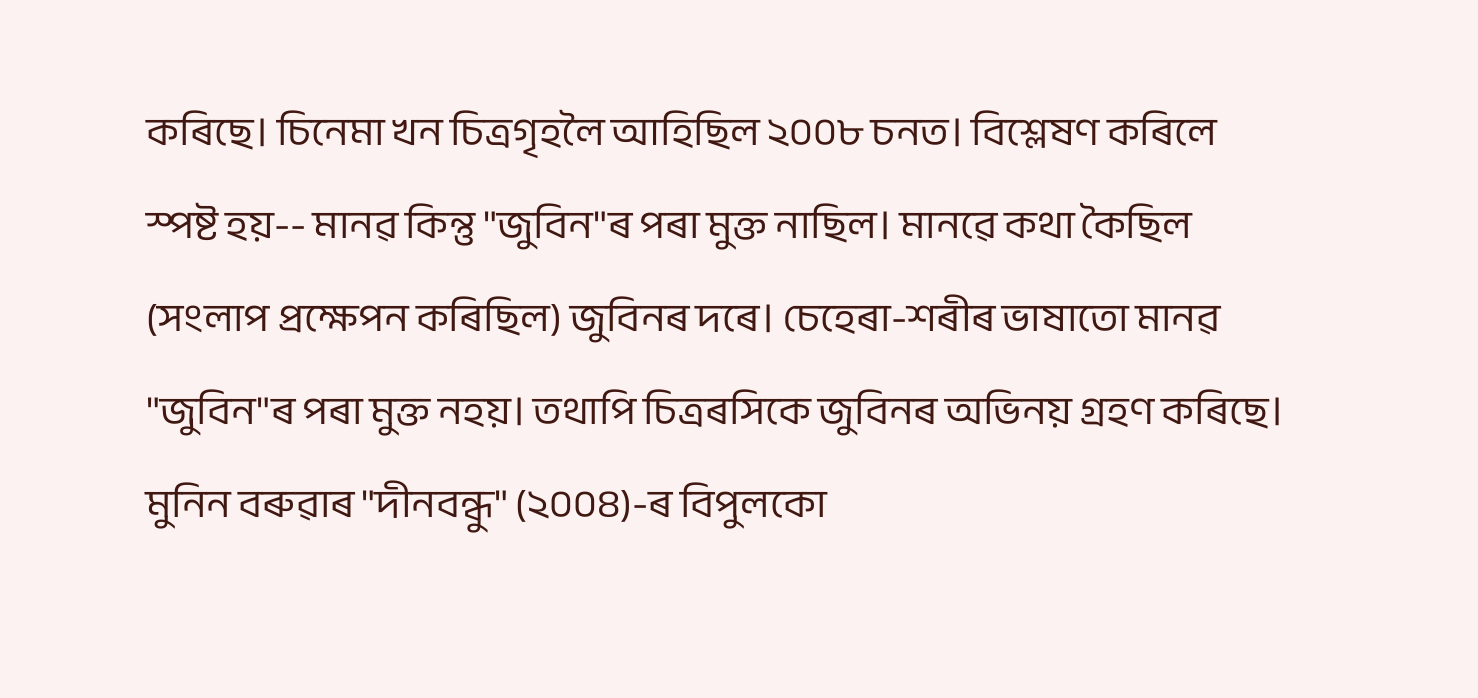কৰিছে। চিনেমা খন চিত্ৰগৃহলৈ আহিছিল ২০০৮ চনত। বিশ্লেষণ কৰিলে স্পষ্ট হয়-- মানৱ কিন্তু "জুবিন"ৰ পৰা মুক্ত নাছিল। মানৱে কথা কৈছিল (সংলাপ প্ৰক্ষেপন কৰিছিল) জুবিনৰ দৰে। চেহেৰা-শৰীৰ ভাষাতো মানৱ "জুবিন"ৰ পৰা মুক্ত নহয়। তথাপি চিত্ৰৰসিকে জুবিনৰ অভিনয় গ্ৰহণ কৰিছে। মুনিন বৰুৱাৰ "দীনবন্ধু" (২০০৪)-ৰ বিপুলকো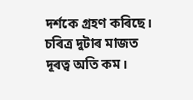দৰ্শকে গ্ৰহণ কৰিছে। চৰিত্ৰ দুটাৰ মাজত দূৰত্ব অতি কম।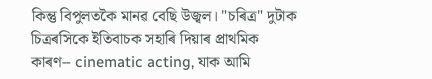কিন্তু বিপুলতকৈ মানৱ বেছি উজ্বল। "চৰিত্ৰ" দুটাক চিত্ৰৰসিকে ইতিবাচক সহাৰি দিয়াৰ প্ৰাথমিক কাৰণ-- cinematic acting, যাক আমি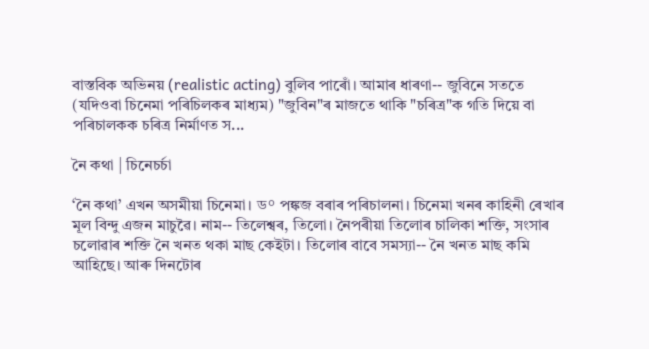বাস্তবিক অভিনয় (realistic acting) বুলিব পাৰোঁ। আমাৰ ধাৰণা-- জুবিনে সততে (যদিওবা চিনেমা পৰিচিলকৰ মাধ্যম) "জুবিন"ৰ মাজতে থাকি "চৰিত্ৰ"ক গতি দিয়ে বা পৰিচালকক চৰিত্ৰ নিৰ্মাণত স...

নৈ কথা | চিনেচৰ্চা

‘নৈ কথা’ এখন অসমীয়া চিনেমা। ড° পঙ্কজ বৰাৰ পৰিচালনা। চিনেমা খনৰ কাহিনী ৰেখাৰ মূল বিন্দু এজন মাচুৱৈ। নাম-- তিলেশ্বৰ, তিলো। নৈপৰীয়া তিলোৰ চালিকা শক্তি, সংসাৰ চলোৱাৰ শক্তি নৈ খনত থকা মাছ কেইটা। তিলোৰ বাবে সমস্যা-- নৈ খনত মাছ কমি আহিছে। আৰু দিনটোৰ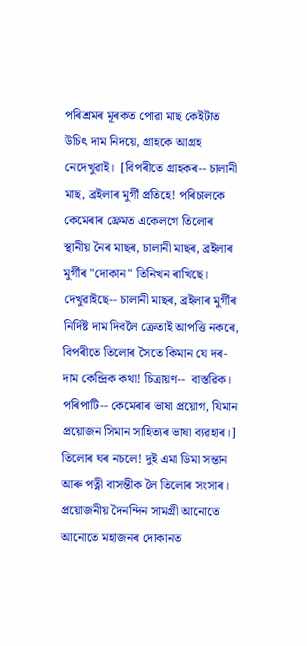পৰিশ্ৰমৰ মূৰকত পোৱা মাছ কেইটাত উচিৎ দাম নিদয়ে, গ্ৰাহকে আগ্ৰহ নেদেখুৱাই।  [বিপৰীতে গ্ৰাহকৰ-- চালানী মাছ, ব্ৰইলাৰ মুৰ্গী প্ৰতিহে! পৰিচালকে কেমেৰাৰ ফ্ৰেমত একেলগে তিলোৰ স্থানীয় নৈৰ মাছৰ, চালানী মাছৰ, ব্ৰইলাৰ মুৰ্গীৰ "দোকান" তিনিখন ৰাখিছে। দেখুৱাইছে-- চালানী মাছৰ, ব্ৰইলাৰ মুৰ্গীৰ নিৰ্দিষ্ট দাম দিবলৈ ক্ৰেতাই আপত্তি নকৰে, বিপৰীতে তিলোৰ সৈতে কিমান যে দৰ-দাম কেন্দ্ৰিক কথা! চিত্ৰায়ণ--  বাস্তৱিক। পৰিপাটি-- কেমেৰাৰ ভাষা প্ৰয়োগ, যিমান প্ৰয়োজন সিমান সাহিত্যৰ ভাষা ব্যৱহাৰ।]  তিলোৰ ঘৰ নচলে! দুই এমা ডিমা সন্তান আৰু পত্নী বাসন্তীক লৈ তিলোৰ সংসাৰ। প্ৰয়োজনীয় দৈনন্দিন সামগ্ৰী আনোতে আনোতে মহাজনৰ দোকানত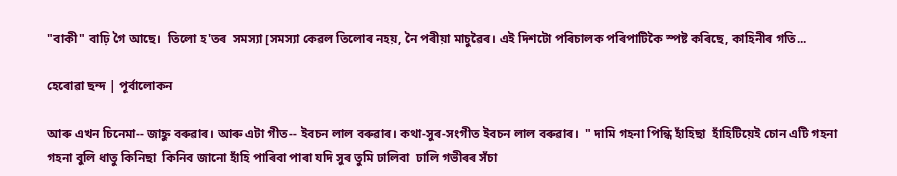"বাকী" বাঢ়ি গৈ আছে।  তিলো হ'তৰ  সমস্যা [সমস্যা কেৱল তিলোৰ নহয়, নৈ পৰীয়া মাচুৱৈৰ। এই দিশটো পৰিচালক পৰিপাটিকৈ স্পষ্ট কৰিছে, কাহিনীৰ গতি...

হেৰোৱা ছন্দ | পূৰ্বালোকন

আৰু এখন চিনেমা-- জাহ্নু বৰুৱাৰ। আৰু এটা গীত-- ইবচন লাল বৰুৱাৰ। কথা-সুৰ-সংগীত ইবচন লাল বৰুৱাৰ।  " দামি গহনা পিন্ধি হাঁহিছা  হাঁহিটিয়েই চোন এটি গহনা  গহনা বুলি ধাতু কিনিছা  কিনিব জানো হাঁহি পাৰিবা পাৰা যদি সুৰ তুমি ঢালিবা  ঢালি গভীৰৰ সঁচা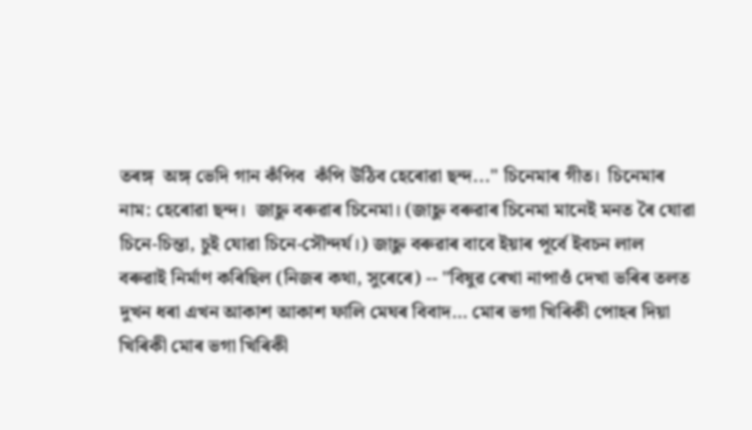তৰঙ্গ  অঙ্গ ভেদি গান কঁপিব  কঁপি উঠিব হেৰোৱা ছন্দ..." চিনেমাৰ গীত।  চিনেমাৰ নাম: হেৰোৱা ছন্দ।  জাহ্নু বৰুৱাৰ চিনেমা। (জাহ্নু বৰুৱাৰ চিনেমা মানেই মনত ৰৈ যোৱা চিনে-চিন্তা, চুই যোৱা চিনে-সৌন্দৰ্য।) জাহ্নু বৰুৱাৰ বাবে ইয়াৰ পূৰ্বে ইবচন লাল বৰুৱাই নিৰ্মাণ কৰিছিল (নিজৰ কথা, সুৰেৰে) -- "বিষুৱ ৰেখা নাপাওঁ দেখা ভৰিৰ তলত দুখন ধৰা এখন আকাশ আকাশ ফালি মেঘৰ বিবাদ… মোৰ ভগা খিৰিকী পোহৰ দিয়া খিৰিকী মোৰ ভগা খিৰিকী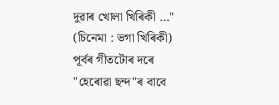দুৱাৰ খোলা খিৰিকী …" (চিনেমা : ভগা খিৰিকী) পূৰ্বৰ গীতটোৰ দৰে "হেৰোৱা ছন্দ"ৰ বাবে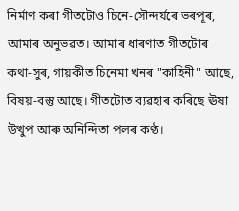নিৰ্মাণ কৰা গীতটোও চিনে-সৌন্দৰ্যৰে ভৰপূৰ, আমাৰ অনুভৱত। আমাৰ ধাৰণাত গীতটোৰ কথা-সুৰ, গায়কীত চিনেমা খনৰ "কাহিনী" আছে, বিষয়-বস্তু আছে। গীতটোত ব্যৱহাৰ কৰিছে ঊষা উত্থুপ আৰু অনিন্দিতা পলৰ কণ্ঠ।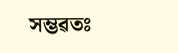সম্ভৱতঃ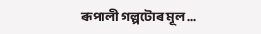ৰূপালী গল্পটোৰ মূল ...